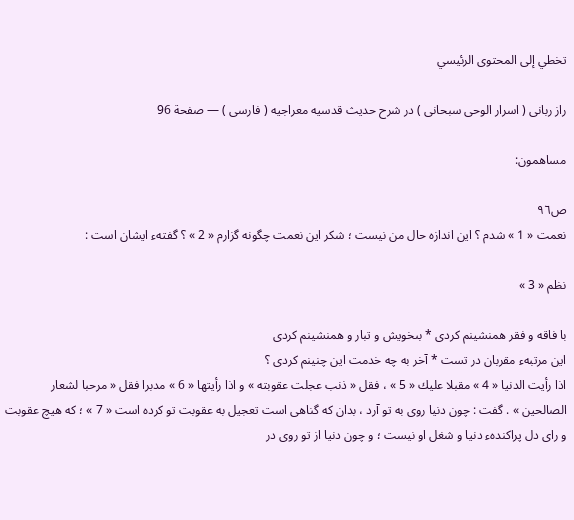تخطي إلى المحتوى الرئيسي

راز ربانى ( اسرار الوحى سبحانى ) در شرح حديث قدسيه معراجيه ( فارسى ) — صفحة 96

مساهمون:

ص٩٦
نعمت « 1 » شدم ؟ اين اندازه حال من نيست ؛ شكر اين نعمت چگونه گزارم « 2 » ؟ گفتهء ايشان است :

نظم « 3 »

با فاقه و فقر همنشينم كردى * بىخويش و تبار و همنشينم كردى
اين مرتبهء مقربان در تست * آخر به چه خدمت اين چنينم كردى ؟
اذا رأيت الدنيا « 4 » مقبلا عليك « 5 » ، فقل « ذنب عجلت عقوبته » و اذا رأيتها « 6 » مدبرا فقل « مرحبا لشعار الصالحين » . گفت : چون دنيا روى به تو آرد ، بدان كه گناهى است تعجيل به عقوبت تو كرده است « 7 » ؛ كه هيچ عقوبت و راى دل پراكندهء دنيا و شغل او نيست ؛ و چون دنيا از تو روى در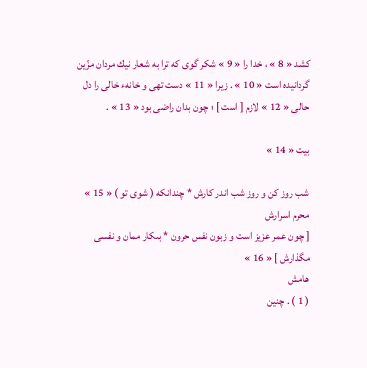كشد « 8 » ، خدا را « 9 » شكر گوى كه ترا به شعار نيك مردان مزّين گردانيده است « 10 » . زيرا « 11 » دست تهى و خانهء خالى را دل حالى « 12 » لازم [ است ] ؛ چون بدان راضى بود « 13 » .

بيت « 14 »

شب روز كن و روز شب اندر كارش * چندانكه ( شوى تو ) « 15 » محرم اسرارش
[ چون عمر عزيز است و زبون نفس حرون * بىكار ممان و نفسى مگذارش ] « 16 »
هامش
( 1 ) . چنين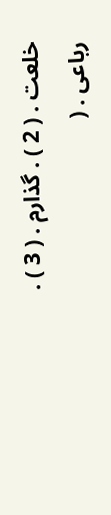خلعت . ( 2 ) . گذارم . ( 3 ) . رباعى . (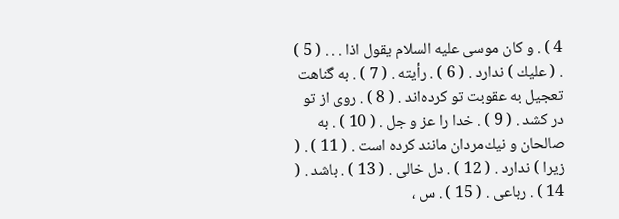4 ) . و كان موسى عليه السلام يقول اذا . . . ( 5 ) . ( عليك ) ندارد . ( 6 ) . رأيته . ( 7 ) . به گناهت تعجيل به عقوبت تو كرده‌اند . ( 8 ) . روى از تو در كشد . ( 9 ) . خدا را عز و جل . ( 10 ) . به صالحان و نيك‌مردان مانند كرده است . ( 11 ) . ( زيرا ) ندارد . ( 12 ) . دل خالى . ( 13 ) . باشد . ( 14 ) . رباعى . ( 15 ) . س ،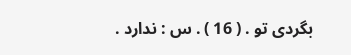بگردى تو . ( 16 ) . س : ندارد .